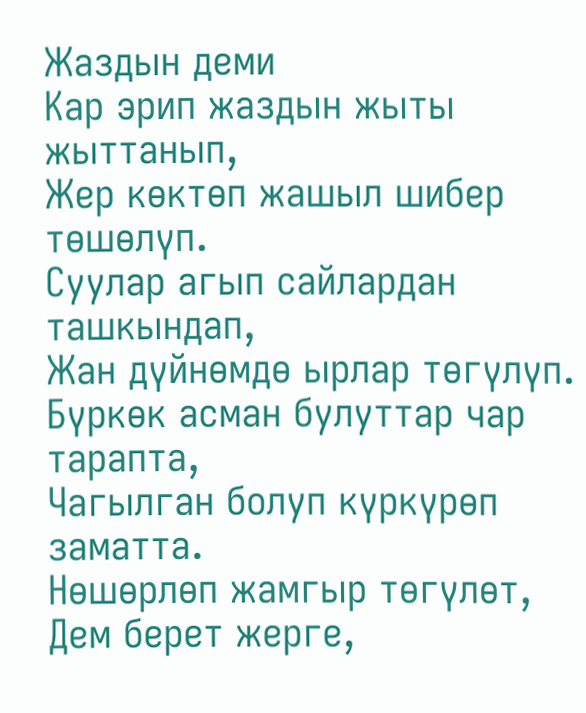Жаздын деми
Кар эрип жаздын жыты жыттанып,
Жер көктөп жашыл шибер төшөлүп.
Суулар агып сайлардан ташкындап,
Жан дүйнөмдө ырлар төгүлүп.
Бүркөк асман булуттар чар тарапта,
Чагылган болуп күркүрөп заматта.
Нөшөрлөп жамгыр төгүлөт,
Дем берет жерге,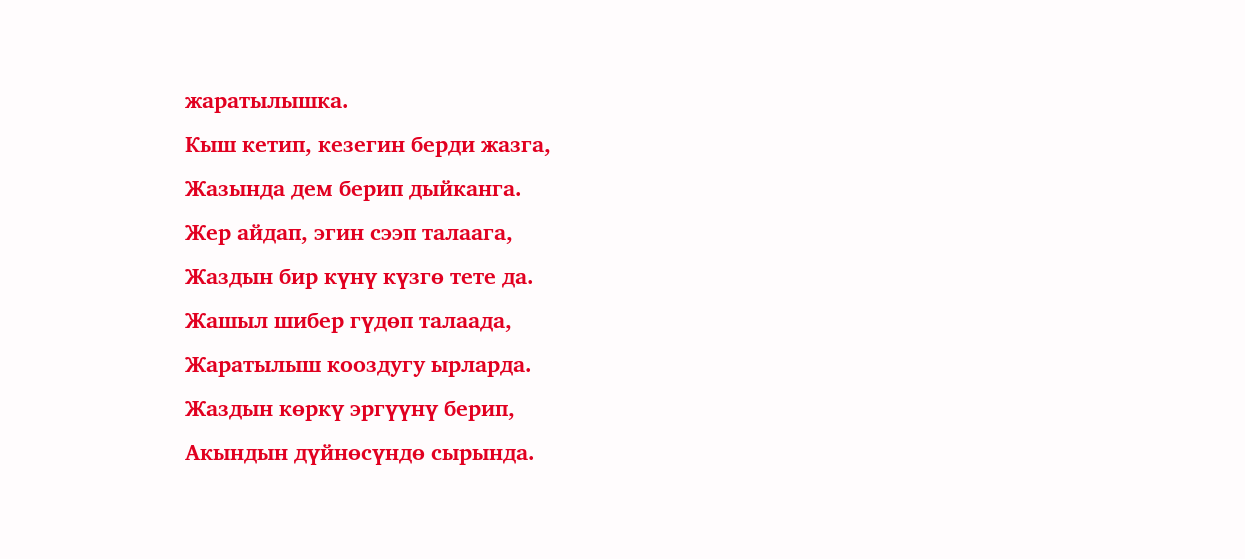жаратылышка.
Кыш кетип, кезегин берди жазга,
Жазында дем берип дыйканга.
Жер айдап, эгин сээп талаага,
Жаздын бир күнү күзгө тете да.
Жашыл шибер гүдөп талаада,
Жаратылыш кооздугу ырларда.
Жаздын көркү эргүүнү берип,
Акындын дүйнөсүндө сырында.